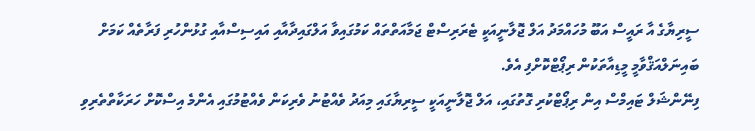ސީރިޔާގެ އާ ރައީސް އަބޫ މުހައްމަދު އަލް ޖޮލާނީއަކީ ޓެރަރިސްޓް ޖަމާއަތްތައް ކަމުގައިވާ އަލްގައިދާއާއި އައިސިސްއާއި ގުޅުންހުރި ފަރާތެއް ކަމަށް ބައިނަލްއަޤްވާމީ މީޑިއާތަކުން ރިޕޯޓްކޮށްފި އެވެ.
ފިނޭންޝަލް ޓައިމްސް އިން ރިޕޯޓްކުރި ގޮތުގައި، އަލް ޖޮލާނީއަކީ ސީރިޔާގައި މިއަދު ވެއްޓުނު ވެރިކަން ވެއްޓުމުގައި އެންމެ އިސްކޮށް ހަރަކާތްތެރިވި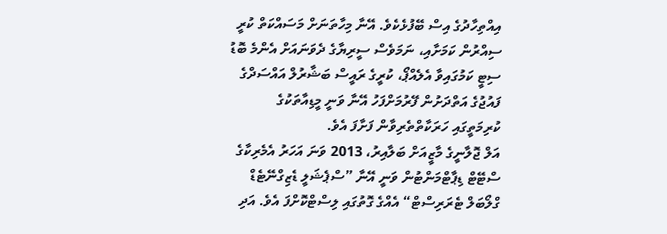އިއްތިހާދުގެ އިސް ބޭފުޅެކެވެ. އޭނާ މިހާތަނަށް މަސައްކަތް ކުރީ ސިއްރުން ކަމަށާއި، ނަމަވެސް ސީރިޔާގެ ދެވަނައަށް އެންމެ ބޮޑު ސިޓީ ކަމުގައިވާ އެލެއްޕޯ، ކުރީގެ ރައީސް ބަޝާރުލް އައްސަދްގެ ފައުޖުގެ އަތްދަށުން ފޭރުމަށްފަހު އޭނާ ވަނީ މީޑިއާތަކުގެ ކުރިމަތީގައި ހަރަކާތްތެރިވާން ފަށާފަ އެވެ.
އަލް ޖޮލާނީގެ މާޒީއަށް ބަލާއިރު، 2013 ވަނަ އަހަރު އެމެރިކާގެ ސްޓޭޓް ޑިޕާޓްމަންޓުން ވަނީ އޭނާ ”ސްޕެޝަލީ ޑެޒިގްނޭޓެޑް ގްލޯބަލް ޓެރަރިސްޓް“ އެއްގެ ގޮތުގައި ލިސްޓްކޮށްފަ އެވެ. އަދި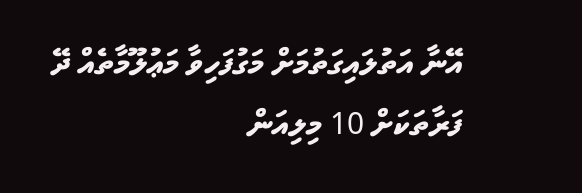އޭނާ އަތުލައިގަތުމަށް މަގުފަހިވާ މަޢުލޫމާތެއް ދޭ ފަރާތަކަށް 10 މިލިއަން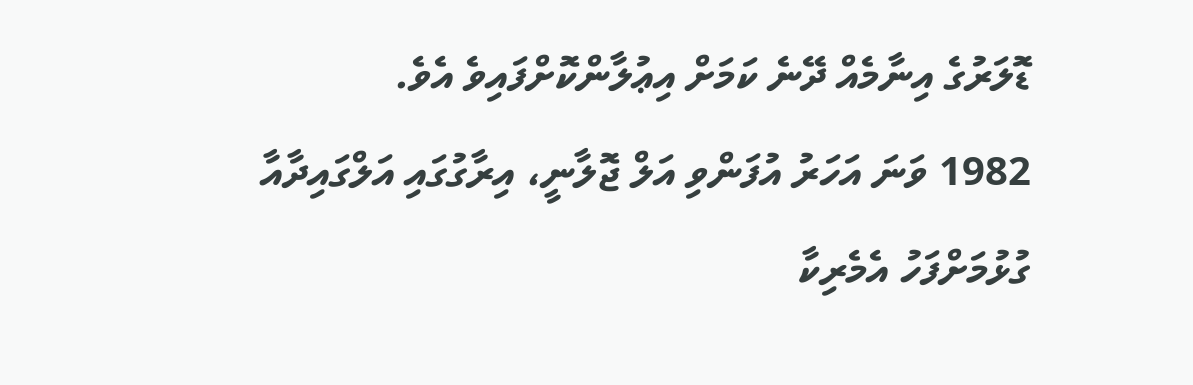ޑޮލަރުގެ އިނާމެއް ދޭނެ ކަމަށް އިޢުލާންކޮށްފައިވެ އެވެ.
1982 ވަނަ އަހަރު އުފަންވި އަލް ޖޮލާނީ، އިރާގުގައި އަލްގައިދާއާ ގުޅުމަށްފަހު އެމެރިކާ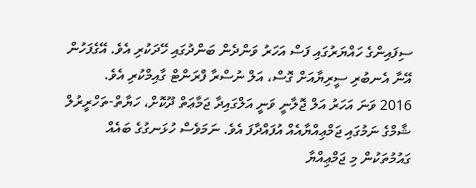ސިފައިންގެ ހައްޔަރުގައި ފަސް އަހަރު ވަންދެން ބަންދުގައި ހޭދަކުރި އެވެ. އޭގެފަހުން އޭނާ އެނބުރި ސީރިޔާއަށް ގޮސް، އަލް ނުސްރާ ފްރަންޓް ގާއިމްކުރި އެވެ.
2016 ވަނަ އަހަރު އަލް ޖޮލާނީ ވަނީ އަލްގައިދާ ޖަމާޢަތް ދޫކޮށް، ހަޔާތް-ތަހްރީރުލް ޝާމްގެ ނަމުގައި ޖަމްޢިއްޔާއެއް އުފައްދާފަ އެވެ. ނަމަވެސް ހުޅަނގުގެ ބައެއް ގައުމުތަކުން މި ޖަމްޢިއްޔާ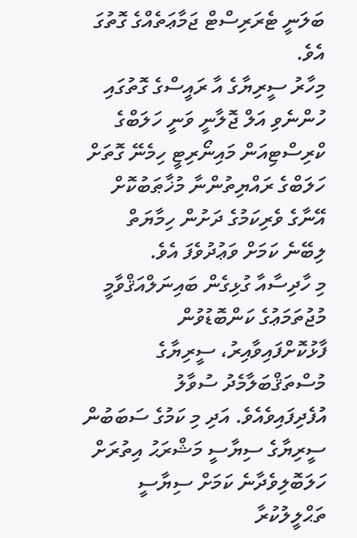ބަލަނީ ޓެރަރިސްޓް ޖަމާޢަތެއްގެ ގޮތުގަ އެވެ.
މިހާރު ސީރިޔާގެ އާ ރައީސްގެ ގޮތުގައި ހުންނެވި އަލް ޖޮލާނީ ވަނީ ހަލަބްގެ ކްރިސްޓިއަން މައިނޯރިޓީ ހިމެނޭ ގޮތަށް ހަލަބްގެ ރައްޔިތުންނާ މުޚާޠަބުކޮށް އޭނާގެ ވެރިކަމުގެ ދަށުން ހިމާޔަތް ލިބޭނެ ކަމަށް ވަޢުދުވެފަ އެވެ.
މި ހާދިސާއާ ގުޅިގެން ބައިނަލްއަޤްވާމީ މުޖުތަމަޢުގެ ކަންބޮޑުވުން ފާޅުކޮށްފައިވާއިރު، ސީރިޔާގެ މުސްތަޤްބަލާމެދު ސުވާލު އުފެދިފައިވެއެވެ. އަދި މި ކަމުގެ ސަބަބުން ސީރިޔާގެ ސިޔާސީ މަޝްރަޙު އިތުރަށް ހަލަބޮލިވެދާނެ ކަމަށް ސިޔާސީ ތަޙްލީލުކުރާ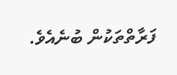ފަރާތްތަކުން ބުނެއެވެ.